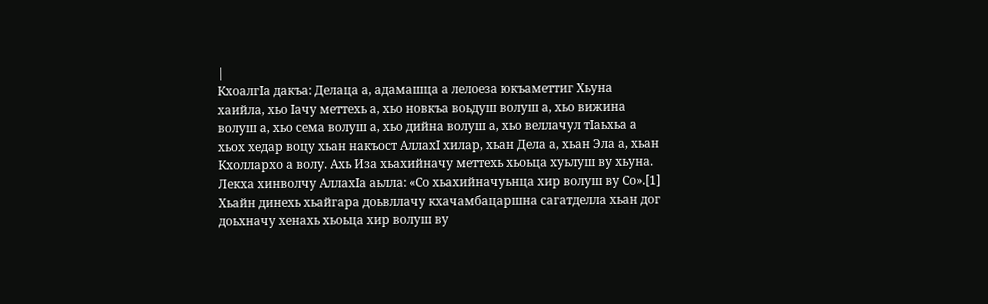|
КхоалгIа дакъа: Делаца а, адамашца а лелоеза юкъаметтиг Хьуна хаийла, хьо Iачу меттехь а, хьо новкъа воьдуш волуш а, хьо вижина волуш а, хьо сема волуш а, хьо дийна волуш а, хьо веллачул тIаьхьа а хьох хедар воцу хьан накъост АллахI хилар, хьан Дела а, хьан Эла а, хьан Кхоллархо а волу. Ахь Иза хьахийначу меттехь хьоьца хуьлуш ву хьуна. Лекха хинволчу АллахIа аьлла: «Со хьахийначуьнца хир волуш ву Со».[1] Хьайн динехь хьайгара доьвллачу кхачамбацаршна сагатделла хьан дог доьхначу хенахь хьоьца хир волуш ву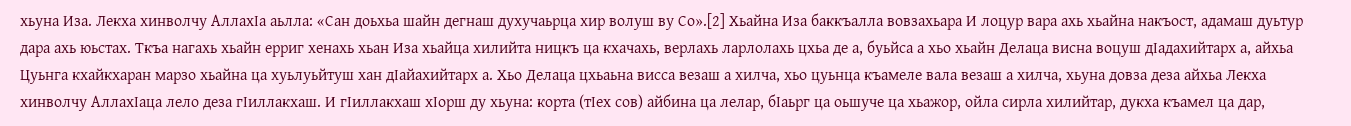хьуна Иза. Лекха хинволчу АллахIа аьлла: «Сан доьхьа шайн дегнаш духучаьрца хир волуш ву Со».[2] Хьайна Иза баккъалла вовзахьара И лоцур вара ахь хьайна накъост, адамаш дуьтур дара ахь юьстах. Ткъа нагахь хьайн ерриг хенахь хьан Иза хьайца хилийта ницкъ ца кхачахь, верлахь ларлолахь цхьа де а, буьйса а хьо хьайн Делаца висна воцуш дIадахийтарх а, айхьа Цуьнга кхайкхаран марзо хьайна ца хуьлуьйтуш хан дIайахийтарх а. Хьо Делаца цхьаьна висса везаш а хилча, хьо цуьнца къамеле вала везаш а хилча, хьуна довза деза айхьа Лекха хинволчу АллахIаца лело деза гIиллакхаш. И гIиллакхаш хIорш ду хьуна: корта (тIех сов) айбина ца лелар, бIаьрг ца оьшуче ца хьажор, ойла сирла хилийтар, дукха къамел ца дар,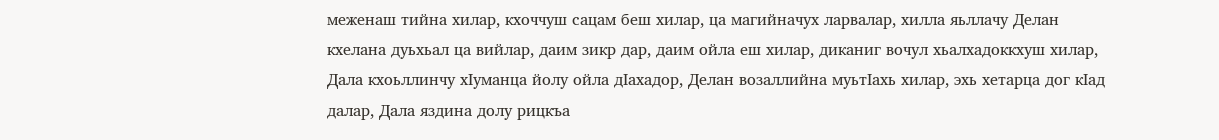меженаш тийна хилар, кхоччуш сацам беш хилар, ца магийначух ларвалар, хилла яьллачу Делан кхелана дуьхьал ца вийлар, даим зикр дар, даим ойла еш хилар, диканиг вочул хьалхадоккхуш хилар, Дала кхоьллинчу хIуманца йолу ойла дIахадор, Делан возаллийна муьтIахь хилар, эхь хетарца дог кIад далар, Дала яздина долу рицкъа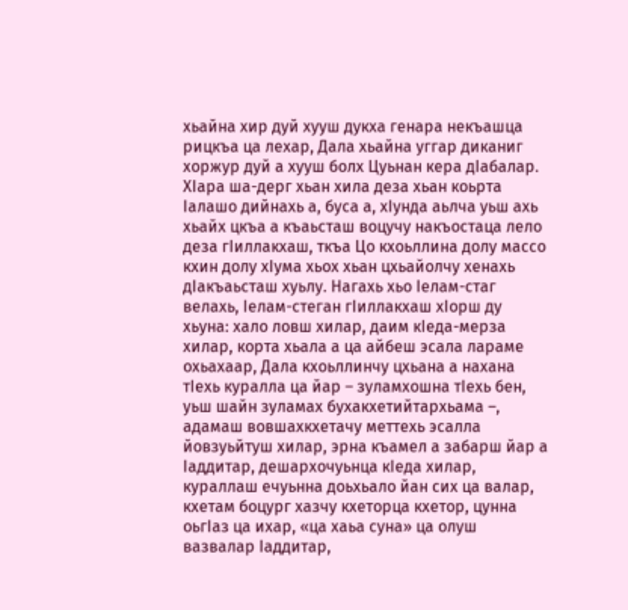хьайна хир дуй хууш дукха генара некъашца рицкъа ца лехар, Дала хьайна уггар диканиг хоржур дуй а хууш болх Цуьнан кера дIабалар. ХIара ша-дерг хьан хила деза хьан коьрта Iалашо дийнахь а, буса а, хIунда аьлча уьш ахь хьайх цкъа а къаьсташ воцучу накъостаца лело деза гIиллакхаш, ткъа Цо кхоьллина долу массо кхин долу хIума хьох хьан цхьайолчу хенахь дIакъаьсташ хуьлу. Нагахь хьо Iелам-стаг велахь, Iелам-стеган гIиллакхаш хIорш ду хьуна: хало ловш хилар, даим кIеда-мерза хилар, корта хьала а ца айбеш эсала лараме охьахаар, Дала кхоьллинчу цхьана а нахана тIехь куралла ца йар – зуламхошна тIехь бен, уьш шайн зуламах бухакхетийтархьама –, адамаш вовшахкхетачу меттехь эсалла йовзуьйтуш хилар, эрна къамел а забарш йар а Iаддитар, дешархочуьнца кIеда хилар, кураллаш ечуьнна доьхьало йан сих ца валар, кхетам боцург хазчу кхеторца кхетор, цунна оьгIаз ца ихар, «ца хаьа суна» ца олуш вазвалар Iаддитар,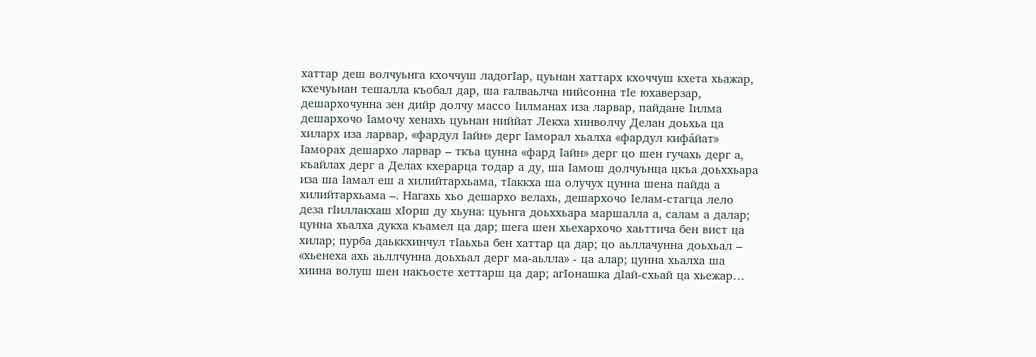хаттар деш волчуьнга кхоччуш ладогIар, цуьнан хаттарх кхоччуш кхета хьажар, кхечуьнан тешалла къобал дар, ша галваьлча нийсонна тIе юхаверзар, дешархочунна зен дийр долчу массо Iилманах иза ларвар, пайдане Iилма дешархочо Iамочу хенахь цуьнан ниййат Лекха хинволчу Делан доьхьа ца хиларх иза ларвар, «фардул Iайн» дерг Iаморал хьалха «фардул кифáйат» Iаморах дешархо ларвар – ткъа цунна «фард Iайн» дерг цо шен гучахь дерг а, къайлах дерг а Делах кхерарца тодар а ду, ша Iамош долчуьнца цкъа доьххьара иза ша Iамал еш а хилийтархьама, тIаккха ша олучух цунна шена пайда а хилийтархьама –. Нагахь хьо дешархо велахь, дешархочо Iелам-стагца лело деза гIиллакхаш хIорш ду хьуна: цуьнга доьххьара маршалла а, салам а далар; цунна хьалха дукха къамел ца дар; шега шен хьехархочо хаьттича бен вист ца хилар; пурба даьккхинчул тIаьхьа бен хаттар ца дар; цо аьллачунна доьхьал – «хьенеха ахь аьллчунна доьхьал дерг ма-аьлла» - ца алар; цунна хьалха ша хиина волуш шен накъосте хеттарш ца дар; агIонашка дIай-схьай ца хьежар…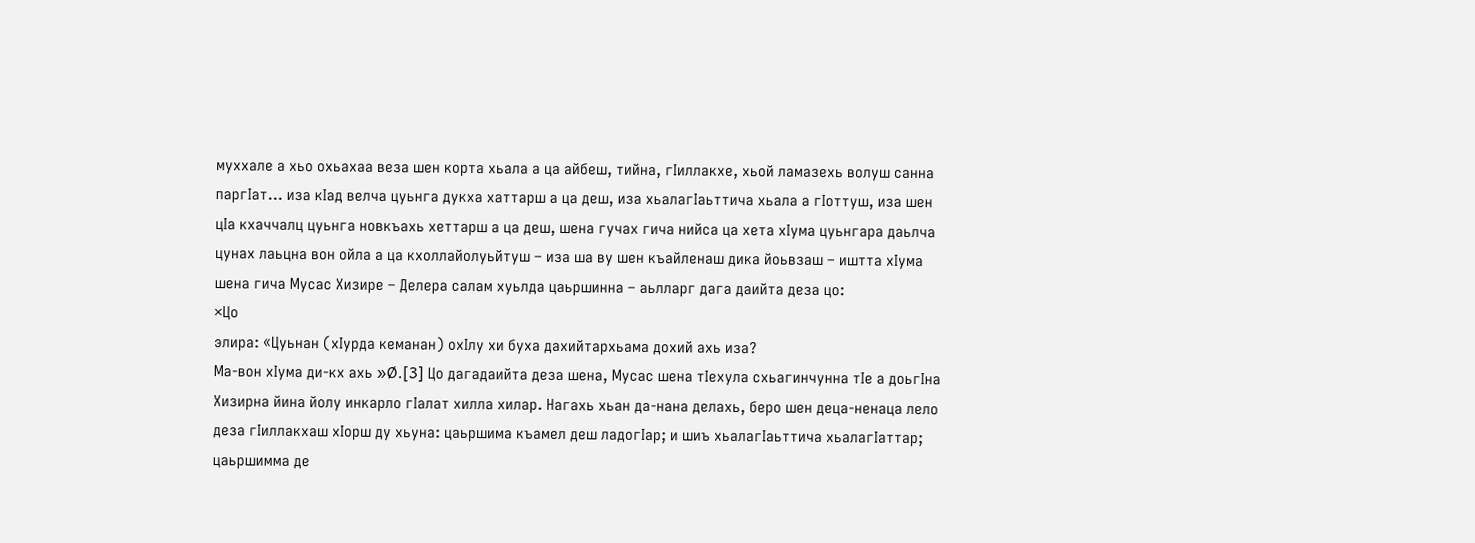муххале а хьо охьахаа веза шен корта хьала а ца айбеш, тийна, гIиллакхе, хьой ламазехь волуш санна паргIат… иза кIад велча цуьнга дукха хаттарш а ца деш, иза хьалагIаьттича хьала а гIоттуш, иза шен цIа кхаччалц цуьнга новкъахь хеттарш а ца деш, шена гучах гича нийса ца хета хIума цуьнгара даьлча цунах лаьцна вон ойла а ца кхоллайолуьйтуш – иза ша ву шен къайленаш дика йоьвзаш – иштта хIума шена гича Мусас Хизире – Делера салам хуьлда цаьршинна – аьлларг дага даийта деза цо:
×Цо
элира: «Цуьнан (хIурда кеманан) охIлу хи буха дахийтархьама дохий ахь иза?
Ма-вон хIума ди-кх ахь »Ø.[3] Цо дагадаийта деза шена, Мусас шена тIехула схьагинчунна тIе а доьгIна Хизирна йина йолу инкарло гIалат хилла хилар. Нагахь хьан да-нана делахь, беро шен деца-ненаца лело деза гIиллакхаш хIорш ду хьуна: цаьршима къамел деш ладогIар; и шиъ хьалагIаьттича хьалагIаттар; цаьршимма де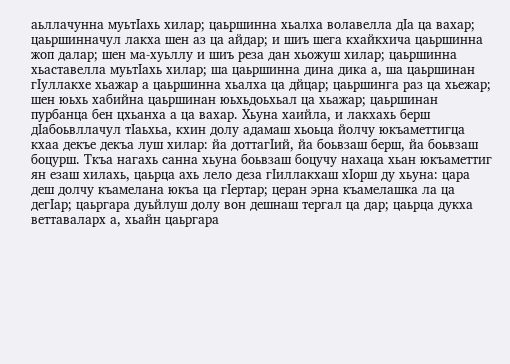аьллачунна муьтIахь хилар; цаьршинна хьалха волавелла дIа ца вахар; цаьршинначул лакха шен аз ца айдар; и шиъ шега кхайкхича цаьршинна жоп далар; шен ма-хуьллу и шиъ реза дан хьожуш хилар; цаьршинна хьаставелла муьтIахь хилар; ша цаьршинна дина дика а, ша цаьршинан гIуллакхе хьажар а цаьршинна хьалха ца дйцар; цаьршинга раз ца хьежар; шен юьхь хабийна цаьршинан юьхьдоьхьал ца хьажар; цаьршинан пурбанца бен цхьанха а ца вахар. Хьуна хаийла, и лакхахь берш дIабоьвллачул тIаьхьа, кхин долу адамаш хьоьца йолчу юкъаметтигца кхаа декъе декъа луш хилар: йа доттагIий, йа боьвзаш берш, йа боьвзаш боцурш. Ткъа нагахь санна хьуна боьвзаш боцучу нахаца хьан юкъаметтиг ян езаш хилахь, цаьрца ахь лело деза гIиллакхаш хIорш ду хьуна: цара деш долчу къамелана юкъа ца гIертар; церан эрна къамелашка ла ца дегIар; цаьргара дуьйлуш долу вон дешнаш тергал ца дар; цаьрца дукха веттаваларх а, хьайн цаьргара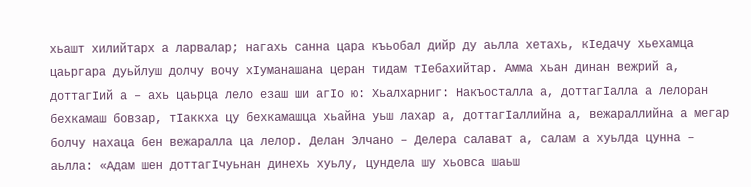хьашт хилийтарх а ларвалар; нагахь санна цара къьобал дийр ду аьлла хетахь, кIедачу хьехамца цаьргара дуьйлуш долчу вочу хIуманашана церан тидам тIебахийтар. Амма хьан динан вежрий а, доттагIий а – ахь цаьрца лело езаш ши агIо ю: Хьалхарниг: Накъосталла а, доттагIалла а лелоран бехкамаш бовзар, тIаккха цу бехкамашца хьайна уьш лахар а, доттагIаллийна а, вежараллийна а мегар болчу нахаца бен вежаралла ца лелор. Делан Элчано – Делера салават а, салам а хуьлда цунна – аьлла: «Адам шен доттагIчуьнан динехь хуьлу, цундела шу хьовса шаьш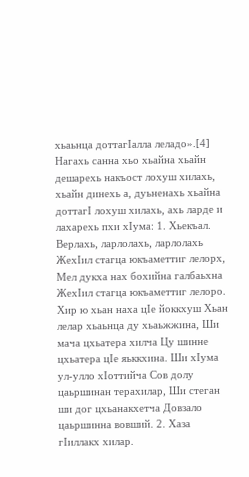хьаьнца доттагIалла леладо».[4] Нагахь санна хьо хьайна хьайн дешарехь накъост лохуш хилахь, хьайн динехь а, дуьненахь хьайна доттагI лохуш хилахь, ахь ларде и лахарехь пхи хIума: 1. Хьекъал. Верлахь, ларлолахь, ларлолахь ЖехIил стагца юкъаметтиг лелорх, Мел дукха нах бохийна галбаьхна ЖехIил стагца юкъаметтиг лелоро. Хир ю хьан наха цIе йоккхуш Хьан лелар хьаьнца ду хьаьжжина, Ши мача цхьатера хилча Цу шинне цхьатера цIе яьккхина. Ши хIума ул-улло хIоттийча Сов долу цаьршинан терахилар, Ши стеган ши дог цхьанакхетча Довзало цаьршинна вовший. 2. Хаза гIиллакх хилар.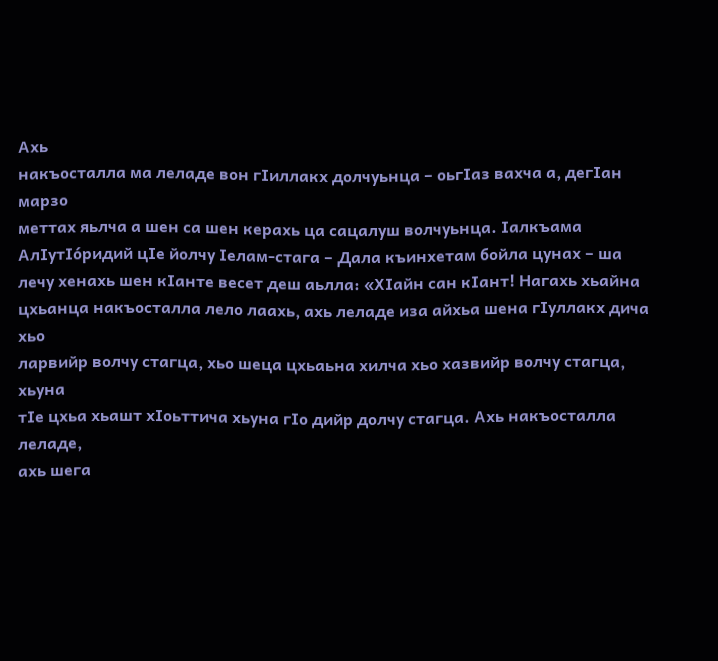Ахь
накъосталла ма леладе вон гIиллакх долчуьнца – оьгIаз вахча а, дегIан марзо
меттах яьлча а шен са шен керахь ца сацалуш волчуьнца. Iалкъама
АлIутIóридий цIе йолчу Iелам-стага – Дала къинхетам бойла цунах – ша
лечу хенахь шен кIанте весет деш аьлла: «ХIайн сан кIант! Нагахь хьайна
цхьанца накъосталла лело лаахь, ахь леладе иза айхьа шена гIуллакх дича хьо
ларвийр волчу стагца, хьо шеца цхьаьна хилча хьо хазвийр волчу стагца, хьуна
тIе цхьа хьашт хIоьттича хьуна гIо дийр долчу стагца. Ахь накъосталла леладе,
ахь шега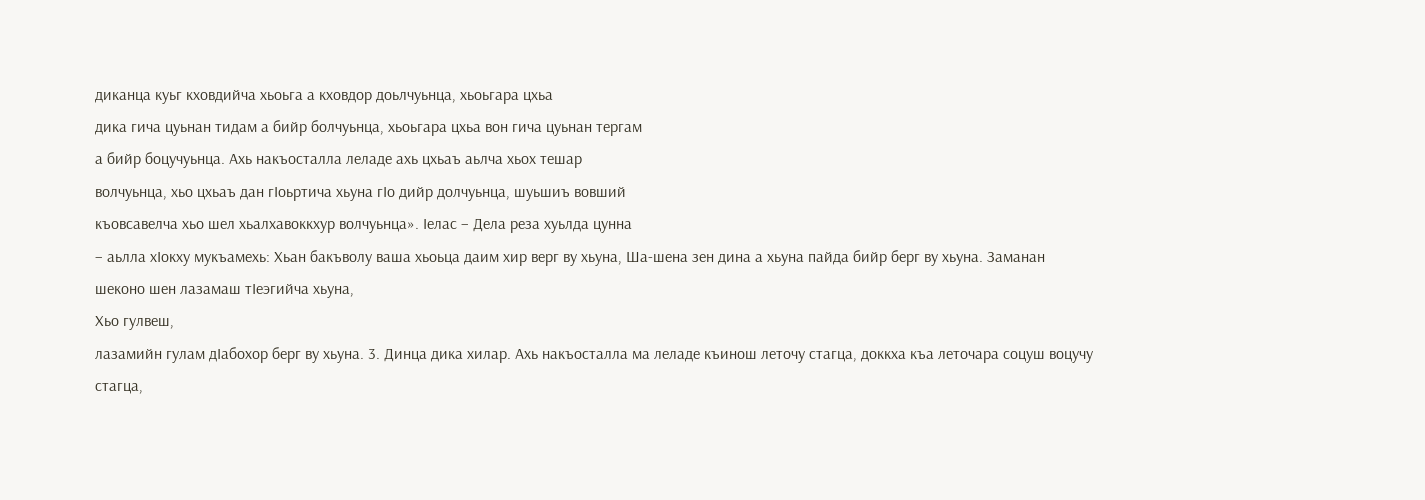диканца куьг кховдийча хьоьга а кховдор доьлчуьнца, хьоьгара цхьа
дика гича цуьнан тидам а бийр болчуьнца, хьоьгара цхьа вон гича цуьнан тергам
а бийр боцучуьнца. Ахь накъосталла леладе ахь цхьаъ аьлча хьох тешар
волчуьнца, хьо цхьаъ дан гIоьртича хьуна гIо дийр долчуьнца, шуьшиъ вовший
къовсавелча хьо шел хьалхавоккхур волчуьнца». Iелас – Дела реза хуьлда цунна
– аьлла хIокху мукъамехь: Хьан бакъволу ваша хьоьца даим хир верг ву хьуна, Ша-шена зен дина а хьуна пайда бийр берг ву хьуна. Заманан шеконо шен лазамаш тIеэгийча хьуна,
Хьо гулвеш,
лазамийн гулам дIабохор берг ву хьуна. 3. Динца дика хилар. Ахь накъосталла ма леладе къинош леточу стагца, доккха къа леточара соцуш воцучу стагца,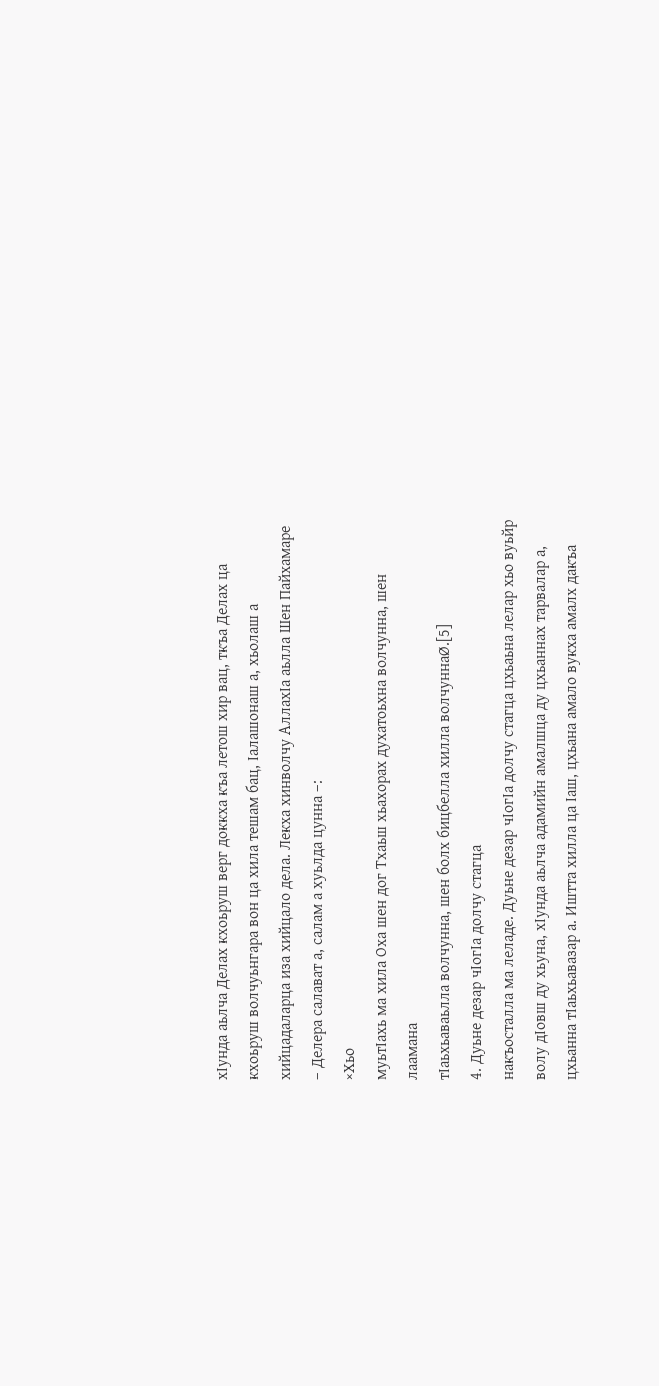хIунда аьлча Делах кхоьруш верг доккха къа летош хир вац, ткъа Делах ца кхоьруш волчуьнгара вон ца хила тешам бац, Iалашонаш а, хьолаш а хийцадаларца иза хийцало дела. Лекха хинволчу АллахIа аьлла Шен Пайхамаре – Делера салават а, салам а хуьлда цунна –:
×Хьо
муьтIахь ма хила Оха шен дог Тхаьш хьахорах духатоьхна волчунна, шен лаамана
тIаьхьаваьлла волчунна, шен болх бицбелла хилла волчуннаØ.[5]
4. Дуьне дезар чIогIа долчу стагца
накъосталла ма леладе. Дуьне дезар чIогIа долчу стагца цхьаьна лелар хьо вуьйр волу дIовш ду хьуна, хIунда аьлча адамийн амалшца ду цхьаннах тарвалар а, цхьанна тIаьхьавазар а. Иштта хилла ца Iаш, цхьана амало вукха амалх дакъа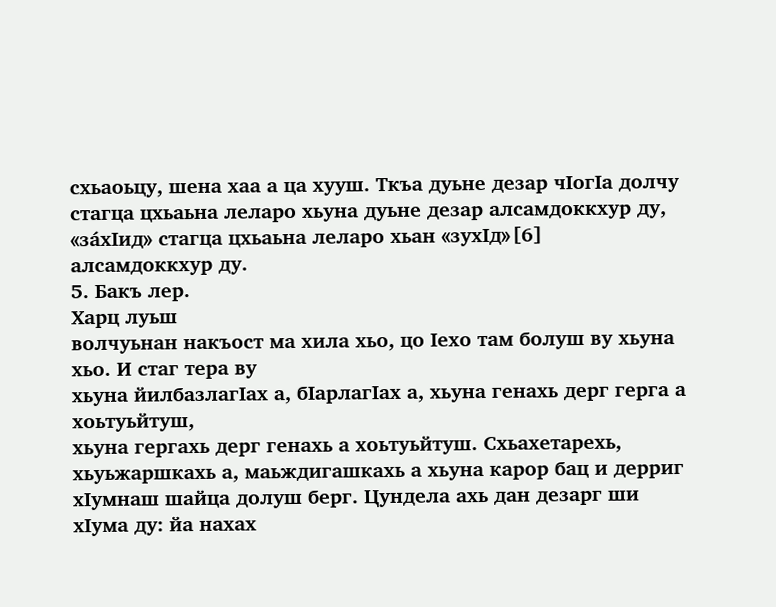схьаоьцу, шена хаа а ца хууш. Ткъа дуьне дезар чIогIа долчу стагца цхьаьна леларо хьуна дуьне дезар алсамдоккхур ду, «зáхIид» стагца цхьаьна леларо хьан «зухIд»[6] алсамдоккхур ду.
5. Бакъ лер.
Харц луьш
волчуьнан накъост ма хила хьо, цо Iехо там болуш ву хьуна хьо. И стаг тера ву
хьуна йилбазлагIах а, бIарлагIах а, хьуна генахь дерг герга а хоьтуьйтуш,
хьуна гергахь дерг генахь а хоьтуьйтуш. Схьахетарехь, хьуьжаршкахь а, маьждигашкахь а хьуна карор бац и дерриг хIумнаш шайца долуш берг. Цундела ахь дан дезарг ши хIума ду: йа нахах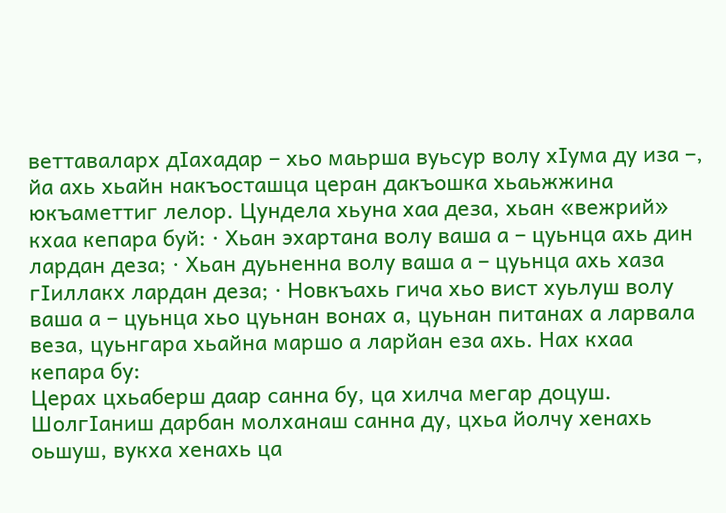веттаваларх дIахадар – хьо маьрша вуьсур волу хIума ду иза –, йа ахь хьайн накъосташца церан дакъошка хьаьжжина юкъаметтиг лелор. Цундела хьуна хаа деза, хьан «вежрий» кхаа кепара буй: · Хьан эхартана волу ваша а – цуьнца ахь дин лардан деза; · Хьан дуьненна волу ваша а – цуьнца ахь хаза гIиллакх лардан деза; · Новкъахь гича хьо вист хуьлуш волу ваша а – цуьнца хьо цуьнан вонах а, цуьнан питанах а ларвала веза, цуьнгара хьайна маршо а ларйан еза ахь. Нах кхаа кепара бу:
Церах цхьаберш даар санна бу, ца хилча мегар доцуш. ШолгIаниш дарбан молханаш санна ду, цхьа йолчу хенахь оьшуш, вукха хенахь ца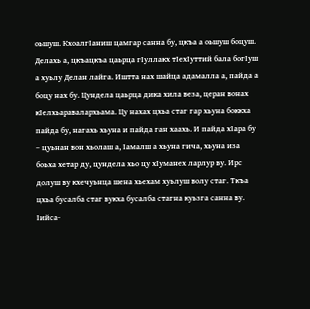оьшуш. КхоалгIаниш цамгар санна бу, цкъа а оьшуш боцуш. Делахь а, цкъацкъа цаьрца гIуллакх тIехIуттий бала богIуш а хуьлу Делан лайга. Иштта нах шайца адамалла а, пайда а боцу нах бу. Цундела цаьрца дика хила веза, церан вонах кIелхьаравалархьама. Цу нахах цхьа стаг гар хьуна боккха пайда бу, нагахь хьуна и пайда ган хаахь. И пайда хIара бу – цуьнан вон хьолаш а, Iамалш а хьуна гича, хьуна иза боьха хетар ду, цундела хьо цу хIуманех ларлур ву. Ирс долуш ву кхечуьнца шена хьехам хуьлуш волу стаг. Ткъа цхьа бусалба стаг вукха бусалба стагна куьзга санна ву. Iийса-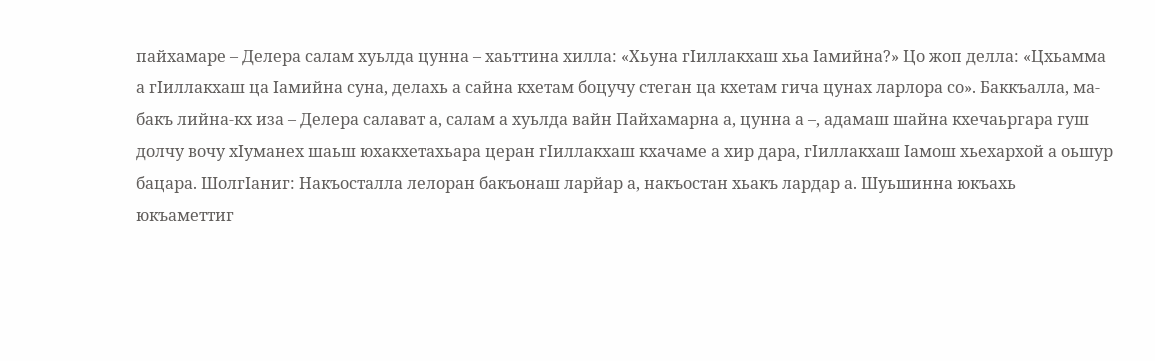пайхамаре – Делера салам хуьлда цунна – хаьттина хилла: «Хьуна гIиллакхаш хьа Iамийна?» Цо жоп делла: «Цхьамма а гIиллакхаш ца Iамийна суна, делахь а сайна кхетам боцучу стеган ца кхетам гича цунах ларлора со». Баккъалла, ма-бакъ лийна-кх иза – Делера салават а, салам а хуьлда вайн Пайхамарна а, цунна а –, адамаш шайна кхечаьргара гуш долчу вочу хIуманех шаьш юхакхетахьара церан гIиллакхаш кхачаме а хир дара, гIиллакхаш Iамош хьехархой а оьшур бацара. ШолгIаниг: Накъосталла лелоран бакъонаш ларйар а, накъостан хьакъ лардар а. Шуьшинна юкъахь юкъаметтиг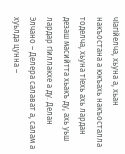чIагIйелча, хьуна а, хьан накъостана а юкъахь накъосталла тоделча, хьуна тIехь ахь лардан дезаш масийтта хьакъ ду, ахь уьш лардар гIиллакхе а ду. Делан Элчано – Делера салават а, салам а хуьлда цунна –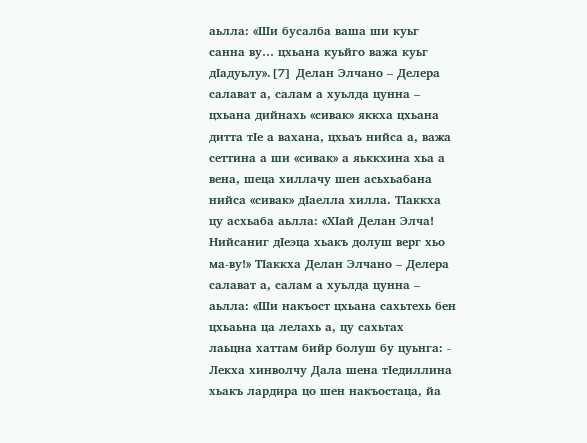аьлла: «Ши бусалба ваша ши куьг санна ву… цхьана куьйго важа куьг дIадуьлу».[7] Делан Элчано – Делера салават а, салам а хуьлда цунна – цхьана дийнахь «сивак» яккха цхьана дитта тIе а вахана, цхьаъ нийса а, важа сеттина а ши «сивак» а яьккхина хьа а вена, шеца хиллачу шен асьхьабана нийса «сивак» дIаелла хилла. ТIаккха цу асхьаба аьлла: «ХIай Делан Элча! Нийсаниг дIеэца хьакъ долуш верг хьо ма-ву!» ТIаккха Делан Элчано – Делера салават а, салам а хуьлда цунна – аьлла: «Ши накъост цхьана сахьтехь бен цхьаьна ца лелахь а, цу сахьтах
лаьцна хаттам бийр болуш бу цуьнга: - Лекха хинволчу Дала шена тIедиллина
хьакъ лардира цо шен накъостаца, йа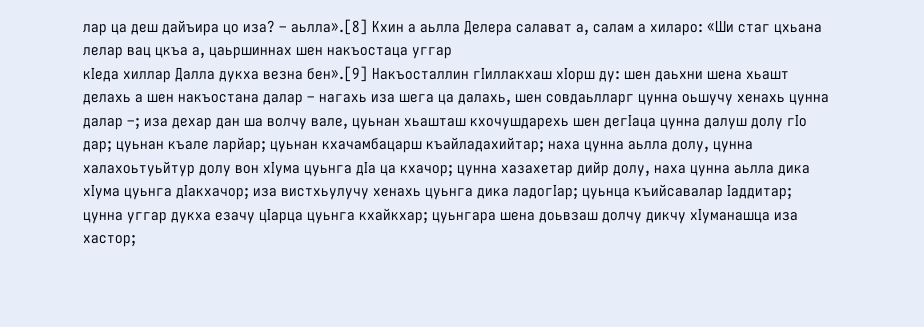лар ца деш дайъира цо иза? – аьлла».[8] Кхин а аьлла Делера салават а, салам а хиларо: «Ши стаг цхьана лелар вац цкъа а, цаьршиннах шен накъостаца уггар
кIеда хиллар Далла дукха везна бен».[9] Накъосталлин гIиллакхаш хIорш ду: шен даьхни шена хьашт делахь а шен накъостана далар – нагахь иза шега ца далахь, шен совдаьлларг цунна оьшучу хенахь цунна далар –; иза дехар дан ша волчу вале, цуьнан хьашташ кхочушдарехь шен дегIаца цунна далуш долу гIо дар; цуьнан къале ларйар; цуьнан кхачамбацарш къайладахийтар; наха цунна аьлла долу, цунна халахоьтуьйтур долу вон хIума цуьнга дIа ца кхачор; цунна хазахетар дийр долу, наха цунна аьлла дика хIума цуьнга дIакхачор; иза вистхьулучу хенахь цуьнга дика ладогIар; цуьнца къийсавалар Iаддитар; цунна уггар дукха езачу цIарца цуьнга кхайкхар; цуьнгара шена доьвзаш долчу дикчу хIуманашца иза хастор;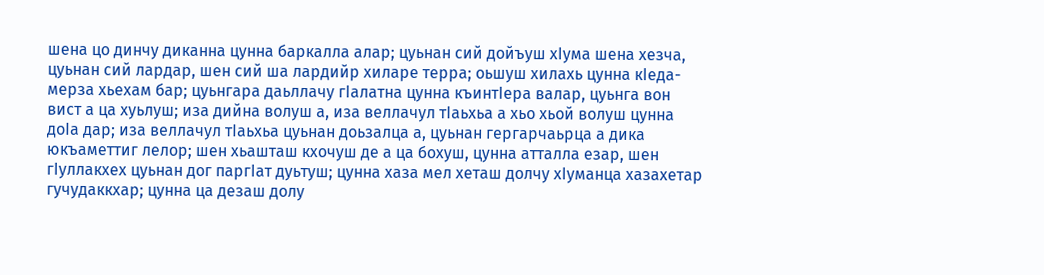шена цо динчу диканна цунна баркалла алар; цуьнан сий дойъуш хIума шена хезча, цуьнан сий лардар, шен сий ша лардийр хиларе терра; оьшуш хилахь цунна кIеда-мерза хьехам бар; цуьнгара даьллачу гIалатна цунна къинтIера валар, цуьнга вон вист а ца хуьлуш; иза дийна волуш а, иза веллачул тIаьхьа а хьо хьой волуш цунна доIа дар; иза веллачул тIаьхьа цуьнан доьзалца а, цуьнан гергарчаьрца а дика юкъаметтиг лелор; шен хьашташ кхочуш де а ца бохуш, цунна атталла езар, шен гIуллакхех цуьнан дог паргIат дуьтуш; цунна хаза мел хеташ долчу хIуманца хазахетар гучудаккхар; цунна ца дезаш долу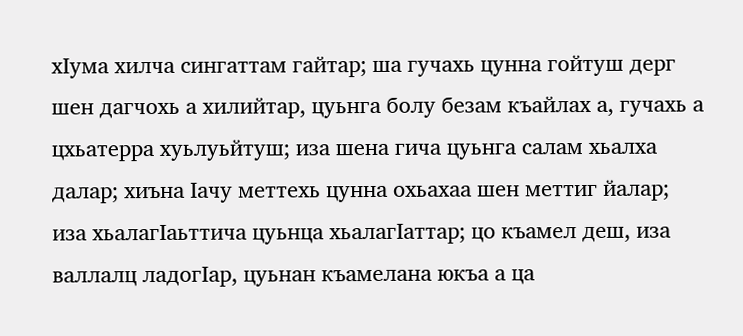хIума хилча сингаттам гайтар; ша гучахь цунна гойтуш дерг шен дагчохь а хилийтар, цуьнга болу безам къайлах а, гучахь а цхьатерра хуьлуьйтуш; иза шена гича цуьнга салам хьалха далар; хиъна Iачу меттехь цунна охьахаа шен меттиг йалар; иза хьалагIаьттича цуьнца хьалагIаттар; цо къамел деш, иза валлалц ладогIар, цуьнан къамелана юкъа а ца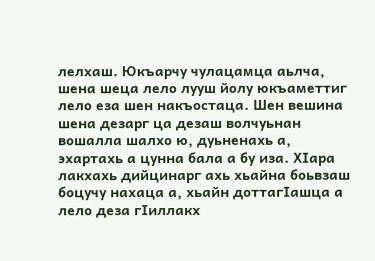лелхаш. Юкъарчу чулацамца аьлча, шена шеца лело лууш йолу юкъаметтиг лело еза шен накъостаца. Шен вешина шена дезарг ца дезаш волчуьнан вошалла шалхо ю, дуьненахь а, эхартахь а цунна бала а бу иза. ХIара лакхахь дийцинарг ахь хьайна боьвзаш боцучу нахаца а, хьайн доттагIашца а лело деза гIиллакх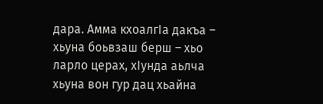дара. Амма кхоалгIа дакъа – хьуна боьвзаш берш – хьо ларло церах, хIунда аьлча хьуна вон гур дац хьайна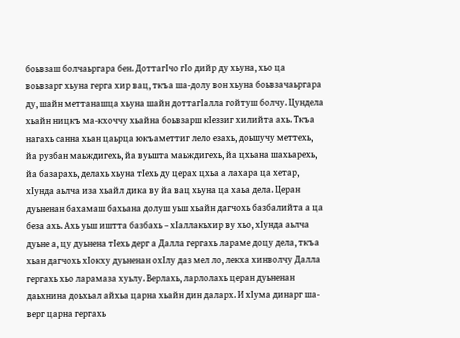боьвзаш болчаьргара бен. ДоттагIчо гIо дийр ду хьуна, хьо ца воьвзарг хьуна герга хир вац, ткъа ша-долу вон хьуна боьвзачаьргара ду, шайн меттанашца хьуна шайн доттагIалла гойтуш болчу. Цундела хьайн ницкъ ма-кхоччу хьайна боьвзарш кIеззиг хилийта ахь. Ткъа нагахь санна хьан цаьрца юкъаметтиг лело езахь, доьшучу меттехь, йа рузбан маьждигехь, йа вуьшта маьждигехь, йа цхьана шахьарехь, йа базарахь, делахь хьуна тIехь ду церах цхьа а лахара ца хетар, хIунда аьлча иза хьайл дика ву йа вац хьуна ца хаьа дела. Церан дуьненан бахамаш бахьана долуш уьш хьайн дагчохь базбалийта а ца беза ахь. Ахь уьш иштта базбахь – хIаллакьхир ву хьо, хIунда аьлча дуьне а, цу дуьнена тIехь дерг а Далла гергахь лараме доцу дела, ткъа хьан дагчохь хIокху дуьненан охIлу даз мел ло, лекха хинволчу Далла гергахь хьо ларамаза хуьлу. Верлахь, ларлолахь церан дуьненан даьхнина доьхьал айхьа царна хьайн дин даларх. И хIума динарг ша-верг царна гергахь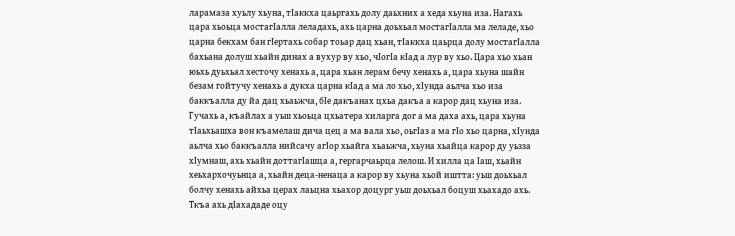ларамаза хуьлу хьуна, тIаккха цаьргахь долу даьхних а хеда хьуна иза. Нагахь цара хьоьца мостагIалла леладахь, ахь царна доьхьал мостагIалла ма леладе, хьо царна бекхам бан гIертахь собар тоьар дац хьан, тIаккха цаьрца долу мостагIалла бахьана долуш хьайн динах а вухур ву хьо, чIогIа кIад а лур ву хьо. Цара хьо хьан юьхь дуьхьал хесточу хенахь а, цара хьан лерам бечу хенахь а, цара хьуна шайн безам гойтучу хенахь а дукха царна кIад а ма ло хьо, хIунда аьлча хьо иза баккъалла ду йа дац хьаьжча, бIе дакъанах цхьа дакъа а карор дац хьуна иза. Гучахь а, къайлах а уьш хьоьца цхьатера хиларга дог а ма даха ахь, цара хьуна тIаьхьашха вон къамелаш дича цец а ма вала хьо, оьгIаз а ма гIо хьо царна, хIунда аьлча хьо баккъалла нийсачу агIор хьайга хьаьжча, хьуна хьайца карор ду уьзза хIумнаш, ахь хьайн доттагIашца а, гергарчаьрца лелош. И хилла ца Iаш, хьайн хеьхархочуьнца а, хьайн деца-ненаца а карор ву хьуна хьой иштта: уьш доьхьал болчу хенахь айхьа церах лаьцна хьахор доцург уьш доьхьал боцуш хьахадо ахь. Ткъа ахь дIахададе оцу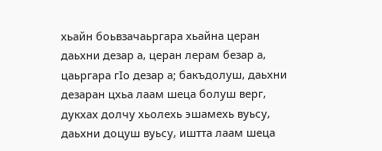хьайн боьвзачаьргара хьайна церан даьхни дезар а, церан лерам безар а, цаьргара гIо дезар а; бакъдолуш, даьхни дезаран цхьа лаам шеца болуш верг, дукхах долчу хьолехь эшамехь вуьсу, даьхни доцуш вуьсу, иштта лаам шеца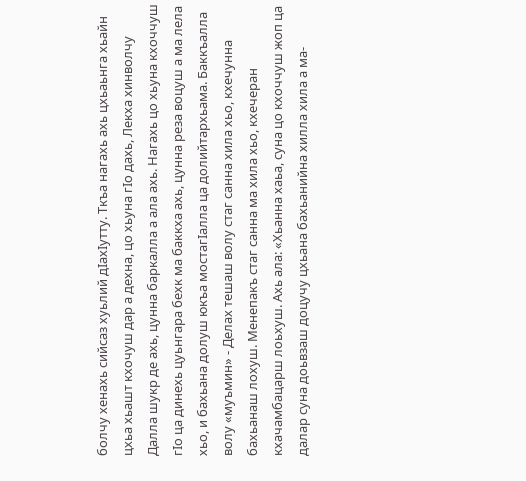болчу хенахь сийсаз хуьлий дIахIутту. Ткъа нагахь ахь цхьаьнга хьайн цхьа хьашт кхочуш дар а дехна, цо хьуна гIо дахь, Лекха хинволчу Далла шукр де ахь, цунна баркалла а ала ахь. Нагахь цо хьуна кхоччуш гIо ца динехь цуьнгара бехк ма баккха ахь, цунна реза воцуш а ма лела хьо, и бахьана долуш юкъа мостагIалла ца долийтархьама. Баккъалла волу «муъмин» - Делах тешаш волу стаг санна хила хьо, кхечунна бахьанаш лохуш. Менепакъ стаг санна ма хила хьо, кхечеран кхачамбацарш лоьхуш. Ахь ала: «Хьанна хаьа, суна цо кхоччуш жоп ца далар суна доьвзаш доцучу цхьана бахьанийна хилла хила а ма-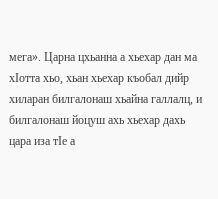мега». Царна цхьанна а хьехар дан ма хIотта хьо, хьан хьехар къобал дийр хиларан билгалонаш хьайна галлалц, и билгалонаш йоцуш ахь хьехар дахь цара иза тIе а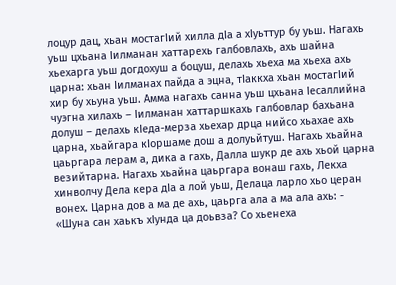лоцур дац, хьан мостагIий хилла дIа а хIуьттур бу уьш. Нагахь уьш цхьана Iилманан хаттарехь галбовлахь, ахь шайна хьехарга уьш догдохуш а боцуш, делахь хьеха ма хьеха ахь царна: хьан Iилманах пайда а эцна, тIаккха хьан мостагIий хир бу хьуна уьш. Амма нагахь санна уьш цхьана Iесаллийна чуэгна хилахь – Iилманан хаттаршкахь галбовлар бахьана долуш – делахь кIеда-мерза хьехар дрца нийсо хьахае ахь царна, хьайгара кIоршаме дош а долуьйтуш. Нагахь хьайна цаьргара лерам а, дика а гахь, Далла шукр де ахь хьой царна везийтарна. Нагахь хьайна цаьргара вонаш гахь, Лекха хинволчу Дела кера дIа а лой уьш, Делаца ларло хьо церан вонех. Царна дов а ма де ахь, цаьрга ала а ма ала ахь: - «Шуна сан хаькъ хIунда ца доьвза? Со хьенеха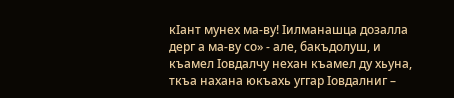кIант мунех ма-ву! Iилманашца дозалла дерг а ма-ву со» - але, бакъдолуш, и къамел Iовдалчу нехан къамел ду хьуна, ткъа нахана юкъахь уггар Iовдалниг –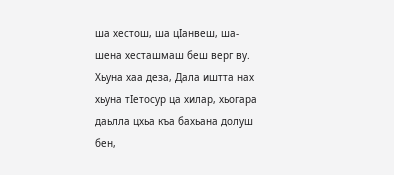ша хестош, ша цIанвеш, ша-шена хесташмаш беш верг ву. Хьуна хаа деза, Дала иштта нах хьуна тIетосур ца хилар, хьогара даьлла цхьа къа бахьана долуш бен,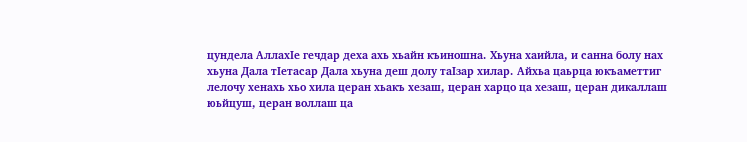цундела АллахIе гечдар деха ахь хьайн къиношна. Хьуна хаийла, и санна болу нах хьуна Дала тIетасар Дала хьуна деш долу таIзар хилар. Айхьа цаьрца юкъаметтиг лелочу хенахь хьо хила церан хьакъ хезаш, церан харцо ца хезаш, церан дикаллаш юьйцуш, церан воллаш ца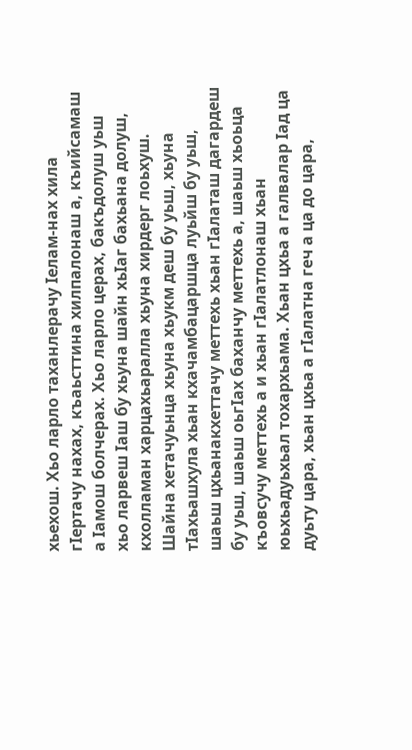хьехош. Хьо ларло таханлерачу Iелам-нах хила гIертачу нахах, къаьсттина хилпалонаш а, къийсамаш а Iамош болчерах. Хьо ларло церах, бакъдолуш уьш хьо ларвеш Iаш бу хьуна шайн хьIаг бахьана долуш, кхолламан харцахьаралла хьуна хирдерг лоьхуш. Шайна хетачуьнца хьуна хьукм деш бу уьш, хьуна тIахьашхула хьан кхачамбацаршца луьйш бу уьш, шаьш цхьанакхеттачу меттехь хьан гIалаташ дагардеш бу уьш, шаьш оьгIах баханчу меттехь а, шаьш хьоьца къовсучу меттехь а и хьан гIалатлонаш хьан юьхьадуьхьал тохархьама. Хьан цхьа а галвалар Iад ца дуьту цара, хьан цхьа а гIалатна геч а ца до цара,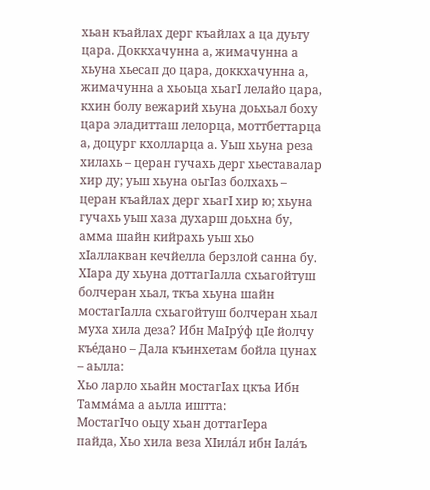хьан къайлах дерг къайлах а ца дуьту цара. Доккхачунна а, жимачунна а хьуна хьесап до цара, доккхачунна а, жимачунна а хьоьца хьагI лелайо цара, кхин болу вежарий хьуна доьхьал боху цара эладитташ лелорца, моттбеттарца а, доцург кхолларца а. Уьш хьуна реза хилахь – церан гучахь дерг хьеставалар хир ду; уьш хьуна оьгIаз болхахь – церан къайлах дерг хьагI хир ю; хьуна гучахь уьш хаза духарш доьхна бу, амма шайн кийрахь уьш хьо хIаллакван кечйелла берзлой санна бу. ХIара ду хьуна доттагIалла схьагойтуш болчеран хьал, ткъа хьуна шайн мостагIалла схьагойтуш болчеран хьал муха хила деза? Ибн МаIрýф цIе йолчу къéдано – Дала къинхетам бойла цунах – аьлла:
Хьо ларло хьайн мостагIах цкъа Ибн Таммáма а аьлла иштта:
МостагIчо оьцу хьан доттагIера
пайда, Хьо хила веза ХIилáл ибн Iалáъ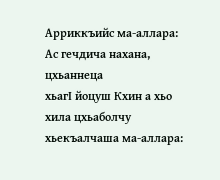Арриккъийс ма-аллара:
Ас гечдича нахана, цхьаннеца
хьагI йоцуш Кхин а хьо хила цхьаболчу хьекъалчаша ма-аллара: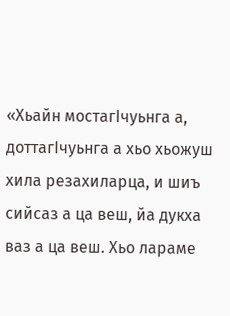«Хьайн мостагIчуьнга а, доттагIчуьнга а хьо хьожуш хила резахиларца, и шиъ сийсаз а ца веш, йа дукха ваз а ца веш. Хьо лараме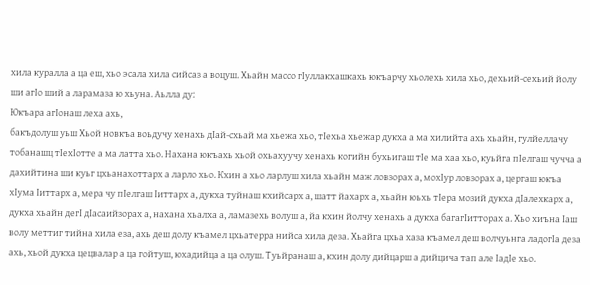хила куралла а ца еш, хьо эсала хила сийсаз а воцуш. Хьайн массо гIуллакхашкахь юкъарчу хьолехь хила хьо, дехьий-сехьий йолу ши агIо ший а ларамаза ю хьуна. Аьлла ду:
Юкъара агIонаш леха ахь,
бакъдолуш уьш Хьой новкъа воьдучу хенахь дIай-схьай ма хьежа хьо, тIехьа хьежар дукха а ма хилийта ахь хьайн, гулйеллачу тобанашц тIехIотте а ма латта хьо. Нахана юкъахь хьой охьахуучу хенахь когийн бухьигаш тIе ма хаа хьо, куьйга пIелгаш чучча а дахийтина ши куьг цхьанахоттарх а ларло хьо. Кхин а хьо ларлуш хила хьайн маж ловзорах а, мохIур ловзорах а, цергаш юкъа хIума Iиттарх а, мера чу пIелгаш Iиттарх а, дукха туйнаш кхийсарх а, шатт йахарх а, хьайн юьхь тIера мозий дукха дIалехкарх а, дукха хьайн дегI дIасаийзорах а, нахана хьалха а, ламазехь волуш а, йа кхин йолчу хенахь а дукха багагIитторах а. Хьо хиъна Iаш волу меттиг тийна хила еза, ахь деш долу къамел цхьатерра нийса хила деза. Хьайга цхьа хаза къамел деш волчуьнга ладогIа деза ахь, хьой дукха цецвалар а ца гойтуш, юхадийца а ца олуш. Туьйранаш а, кхин долу дийцарш а дийцича тап але IадIе хьо.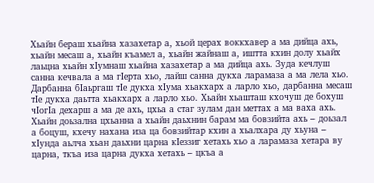Хьайн бераш хьайна хазахетар а, хьой церах воккхавер а ма дийца ахь, хьайн месаш а, хьайн къамел а, хьайн жайнаш а, иштта кхин долу хьайх лаьцна хьайн хIумнаш хьайна хазахетар а ма дийца ахь. Зуда кечлуш санна кечвала а ма гIерта хьо, лайш санна дукха ларамаза а ма лела хьо. Дарбанна бIаьргаш тIе дукха хIума хьакхарх а ларло хьо, дарбанна месаш тIе дукха даьтта хьакхарх а ларло хьо. Хьайн хьашташ кхочуш де бохуш чIогIа дехарш а ма де ахь, цхьа а стаг зулам дан меттах а ма ваха ахь. Хьайн доьзална цхьанна а хьайн даьхнин барам ма бовзийта ахь – доьзал а боцуш, кхечу нахана иза ца бовзийтар кхин а хьалхара ду хьуна – хIунда аьлча хьан даьхни царна кIеззиг хетахь хьо а ларамаза хетара ву царна, ткъа иза царна дукха хетахь – цкъа а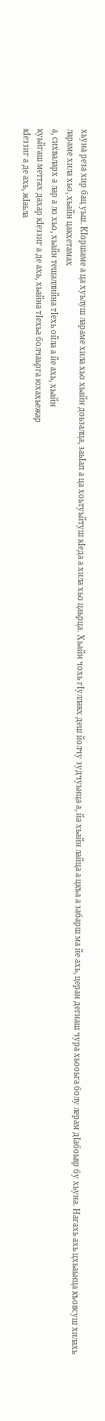хьуна реза хир бац уьш. КIоршаме а ца хуьлуш лараме хила хьо хьайн доьзалца, заьIап а ца хоьтуьйтуш кIеда а хила хьо цаьрца. Хьайн чохь гIуллакх деш йолчу зудчуьнца а, йа хьайн лайца а цкъа а забарш ма йе ахь, церан дегнаш чура хьооьга болу лерам дIабоьвр бу хьуна. Нагахь ахь цхьаьнца къовсуш хилахь лараме хила хьо, хьайн цакхетамах
а, сихваларх а лар а ло хьо, хьайн тешаллийна тIехь ойла а йе ахь, хьайн
куьйгаш меттах дахар кIеззиг а де ахь, хьайна тIехьа болчаьрга юхахьежар
кIеззиг а де ахь, жIаьла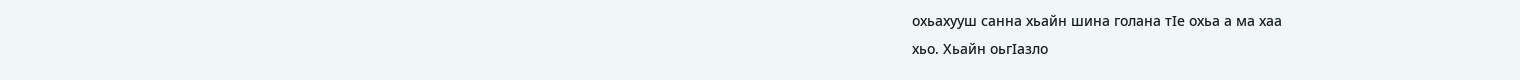охьахууш санна хьайн шина голана тIе охьа а ма хаа
хьо. Хьайн оьгIазло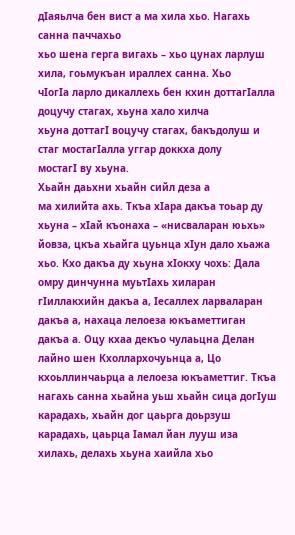дIаяьлча бен вист а ма хила хьо. Нагахь санна паччахьо
хьо шена герга вигахь – хьо цунах ларлуш хила, гоьмукъан ираллех санна. Хьо
чIогIа ларло дикаллехь бен кхин доттагIалла доцучу стагах, хьуна хало хилча
хьуна доттагI воцучу стагах, бакъдолуш и стаг мостагIалла уггар доккха долу
мостагI ву хьуна.
Хьайн даьхни хьайн сийл деза а
ма хилийта ахь. Ткъа хIара дакъа тоьар ду хьуна – хIай къонаха – «нисваларан юьхь» йовза, цкъа хьайга цуьнца хIун дало хьажа хьо. Кхо дакъа ду хьуна хIокху чохь: Дала омру динчунна муьтIахь хиларан гIиллакхийн дакъа а, Iесаллех ларваларан дакъа а, нахаца лелоеза юкъаметтиган дакъа а. Оцу кхаа декъо чулаьцна Делан лайно шен Кхоллархочуьнца а, Цо кхоьллинчаьрца а лелоеза юкъаметтиг. Ткъа нагахь санна хьайна уьш хьайн сица догIуш карадахь, хьайн дог цаьрга доьрзуш карадахь, цаьрца Iамал йан лууш иза хилахь, делахь хьуна хаийла хьо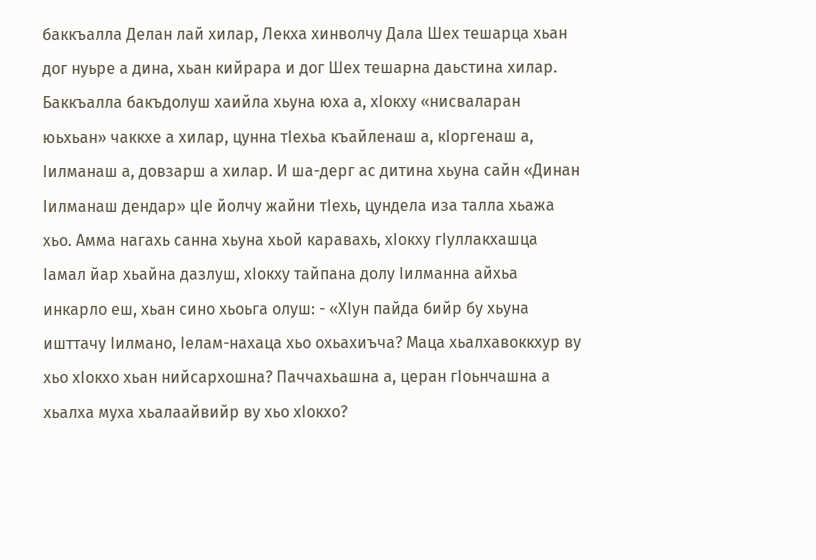баккъалла Делан лай хилар, Лекха хинволчу Дала Шех тешарца хьан дог нуьре а дина, хьан кийрара и дог Шех тешарна даьстина хилар. Баккъалла бакъдолуш хаийла хьуна юха а, хIокху «нисваларан юьхьан» чаккхе а хилар, цунна тIехьа къайленаш а, кIоргенаш а, Iилманаш а, довзарш а хилар. И ша-дерг ас дитина хьуна сайн «Динан Iилманаш дендар» цIе йолчу жайни тIехь, цундела иза талла хьажа хьо. Амма нагахь санна хьуна хьой каравахь, хIокху гIуллакхашца Iамал йар хьайна дазлуш, хIокху тайпана долу Iилманна айхьа инкарло еш, хьан сино хьоьга олуш: - «ХIун пайда бийр бу хьуна ишттачу Iилмано, Iелам-нахаца хьо охьахиъча? Маца хьалхавоккхур ву хьо хIокхо хьан нийсархошна? Паччахьашна а, церан гIоьнчашна а хьалха муха хьалаайвийр ву хьо хIокхо?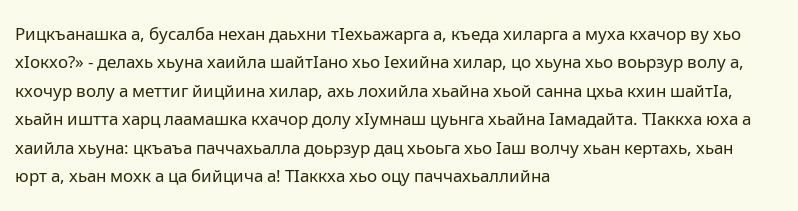Рицкъанашка а, бусалба нехан даьхни тIехьажарга а, къеда хиларга а муха кхачор ву хьо хIокхо?» - делахь хьуна хаийла шайтIано хьо Iехийна хилар, цо хьуна хьо воьрзур волу а, кхочур волу а меттиг йицйина хилар, ахь лохийла хьайна хьой санна цхьа кхин шайтIа, хьайн иштта харц лаамашка кхачор долу хIумнаш цуьнга хьайна Iамадайта. ТIаккха юха а хаийла хьуна: цкъаъа паччахьалла доьрзур дац хьоьга хьо Iаш волчу хьан кертахь, хьан юрт а, хьан мохк а ца бийцича а! ТIаккха хьо оцу паччахьаллийна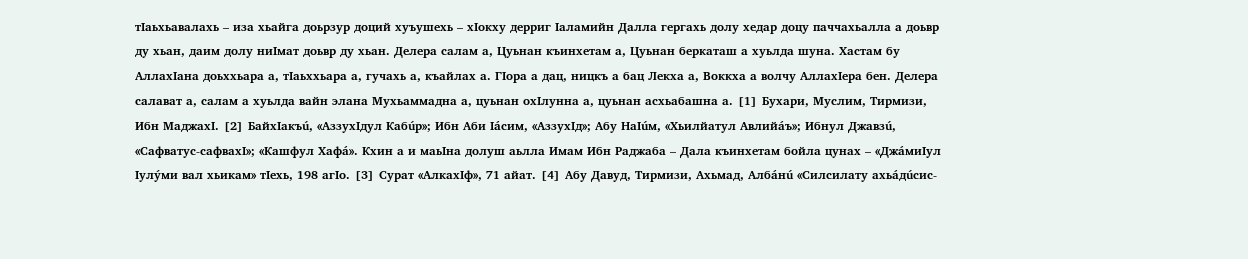тIаьхьавалахь – иза хьайга доьрзур доций хуъушехь – хIокху дерриг Iаламийн Далла гергахь долу хедар доцу паччахьалла а доьвр ду хьан, даим долу ниIмат доьвр ду хьан. Делера салам а, Цуьнан къинхетам а, Цуьнан беркаташ а хуьлда шуна. Хастам бу АллахIана доьххьара а, тIаьххьара а, гучахь а, къайлах а. ГIора а дац, ницкъ а бац Лекха а, Воккха а волчу АллахIера бен. Делера салават а, салам а хуьлда вайн элана Мухьаммадна а, цуьнан охIлунна а, цуьнан асхьабашна а. [1] Бухари, Муслим, Тирмизи, Ибн МаджахI. [2] БайхIакъú, «АззухIдул Кабúр»; Ибн Аби Iáсим, «АззухIд»; Абу НаIúм, «Хьилйатул Авлийáъ»; Ибнул Джавзú, «Сафватус-сафвахI»; «Кашфул Хафá». Кхин а и маьIна долуш аьлла Имам Ибн Раджаба – Дала къинхетам бойла цунах – «ДжáмиIул Iулýми вал хьикам» тIехь, 198 агIо. [3] Сурат «АлкахIф», 71 айат. [4] Абу Давуд, Тирмизи, Ахьмад, Албáнú «Силсилату ахьáдúсис-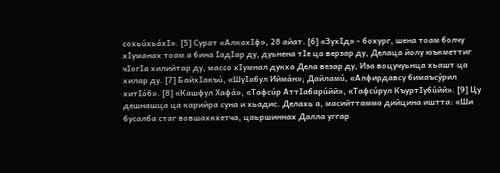сохьúхьáхI». [5] Сурат «АлкахIф», 28 айат. [6] «ЗухIд» - бохург, шена тоам болчу хIуманах тоам а бина IадIар ду, дуьнена тIе ца верзар ду, Делаца йолу юъкметтиг чIогIа хилийтар ду, массо хIумнал дукха Дела везар ду, Иза воцучуьнца хьашт ца хилар ду. [7] БайхIакъú, «ШуIабул Иймáн»; Дайламú, «Алфирдавсу бимаъсýрил хитIóб». [8] «Кашфул Хафá», «Тафсúр АттIабарúйй», «Тафсúрул КъуртIубúйй». [9] Цу дешнашца ца карийра суна и хьадис. Делахь а, масийттаммо дийцина иштта: «Ши бусалба стаг вовшахкхетча, цаьршиннах Далла уггар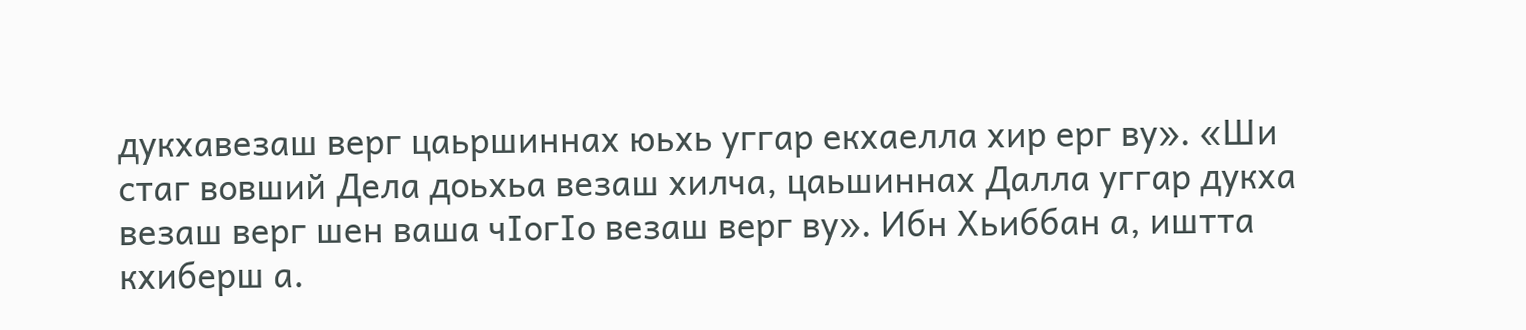дукхавезаш верг цаьршиннах юьхь уггар екхаелла хир ерг ву». «Ши стаг вовший Дела доьхьа везаш хилча, цаьшиннах Далла уггар дукха везаш верг шен ваша чIогIо везаш верг ву». Ибн Хьиббан а, иштта кхиберш а.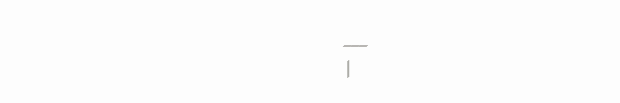___
|